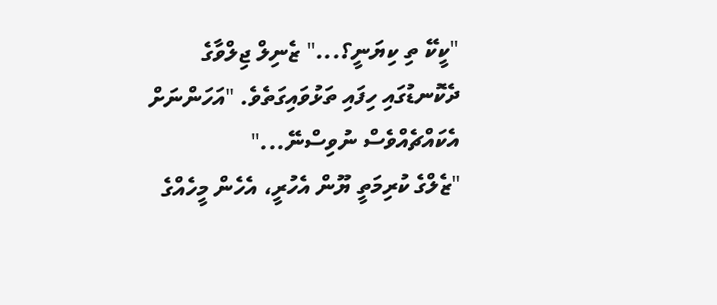"ކީކޭ ތި ކިޔަނީ؟..." ޒެނިލް ޖިލްވާގެ ދެކޮނޑުގައި ހިފައި ތަޅުވައިގަތެވެ. "އަހަންނަށް އެކައްޗެއްވެސް ނުވިސްނޭ..."
"ޒެލްގެ ކުރިމަތީ ޔޫން އެހުރީ، އެހެން މީހެއްގެ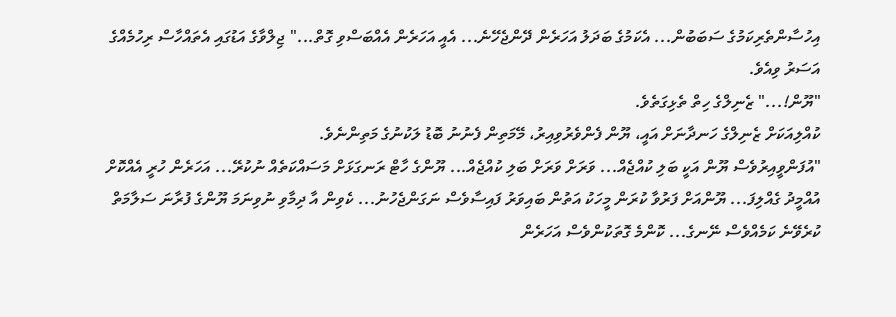އިހުސާންތެރިކަމުގެ ސަބަބުން... އެކަމުގެ ބަދަލު އަހަރެން ދޭންޖެހޭނެ... އެއީ އަހަރެން އެއްބަސްވި ގޮތް..." ޖިލްވާގެ އަޑުގައި އެތައްހާސް ރިހުމެއްގެ އަސަރު ވިއެވެ.
"ޔޫން!..." ޒެނިލްގެ ހިތް ތެޅިގަތެވެ.
ކުއްލިއަކަށް ޒެނިލްގެ ހަނދާނަށް އައީ، ޔޫން ފެންވެރުވިއިރު، މޭމަތިން ފެނުނު ބޮޑު ލަކުނުގެ މަތިންނެވެ.
"އުފަންވީއިރުވެސް ޔޫން އަކީ ބަލި ކުއްޖެއް... ވަރަށް ވަރަށް ބަލި ކުއްޖެއް... ޔޫންގެ ހާޓް ރަނގަޅަށް މަސައްކަތެއް ނުކުރޭ... އަހަރެން ހުރީ އެއްކޮށް އުއްމީދު ގެއްލިފަ... ޔޫންއަށް ފަރުވާ ކުރަން މީހަކު އަތުން ބައިވަރު ފައިސާވެސް ނަގަންޖެހުނު... ކެވިން އާ ދިމާވި ނުވިނަމަ ޔޫންގެ ފުރާނަ ސަލާމަތް ކުރެވޭނެ ކަމެއްވެސް ނޭނގެ... ކޮންމެ ގޮތަކުންވެސް އަހަރެން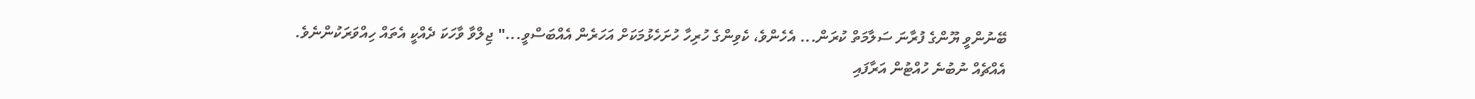ބޭނުންވީ ޔޫންގެ ފުރާނަ ސަލާމަތް ކުރަން... އެހެންވެ، ކެވިންގެ ހުރިހާ ހުށަހެޅުމަކަށް އަހަރެން އެއްބަސްވީ..." ޖިލްވާ ވާހަކަ ދެއްކީ އެތައް ހިއްވަރަކުންނެވެ.
އެއްޗެއް ނުބުނެ ހުއްޓުން އަރާފައި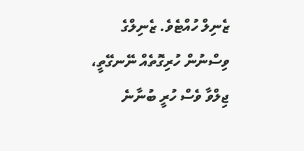ޒެނިލް ހުއްޓެވެ. ޒެނިލްގެ ވިސްނުން ހުރިގޮތެއް ނޭނގޭތީ، ޖިލްވާ ވެސް ހުރީ ބުނާނެ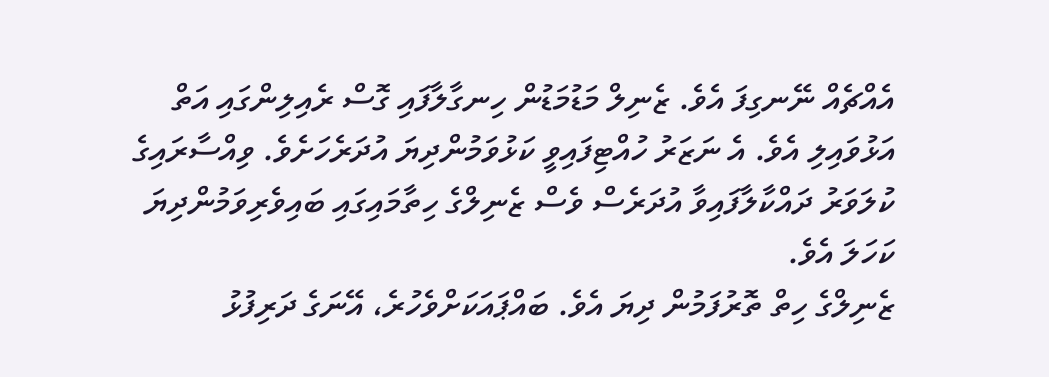އެއްޗެއް ނޭނގިފަ އެވެ. ޒެނިލް މަޑުމަޑުން ހިނގާލާފައި ގޮސް ރެއިލިންގައި އަތް އަޅުވައިލި އެވެ. އެ ނަޒަރު ހުއްޓިފައިވީ ކަޅުވަމުންދިޔަ އުދަރެހަށެވެ. ވިއްސާރައިގެ ކުލަވަރު ދައްކާލާފައިވާ އުދަރެސް ވެސް ޒެނިލްގެ ހިތާމައިގައި ބައިވެރިވަމުންދިޔަ ކަހަލަ އެވެ.
ޒެނިލްގެ ހިތް ތޮރުފަމުން ދިޔަ އެވެ. ބައްޕައަކަށްވެހުރެ، އޭނަގެ ދަރިފުޅު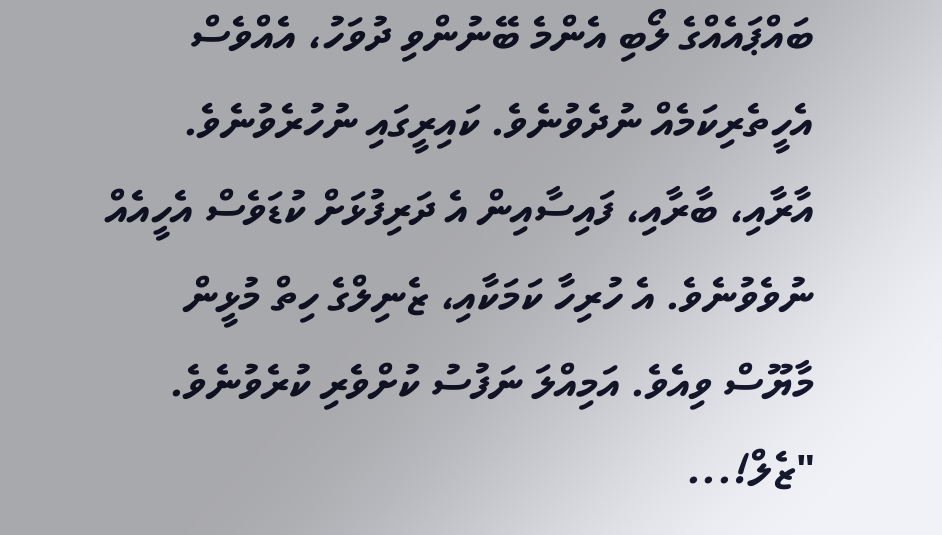ބައްޕައެއްގެ ލޯބި އެންމެ ބޭނުންވި ދުވަހު، އެއްވެސް އެހީތެރިކަމެއް ނުދެވުނެވެ. ކައިރީގައި ނުހުރެވުނެވެ. އާރާއި، ބާރާއި، ފައިސާއިން އެ ދަރިފުޅަށް ކުޑަވެސް އެހީއެއް ނުވެވުނެވެ. އެ ހުރިހާ ކަމަކާއި، ޒެނިލްގެ ހިތް މުޅީން މާޔޫސް ވިއެވެ. އަމިއްލަ ނަފުސު ކުށްވެރި ކުރެވުނެވެ.
"ޒެލް!...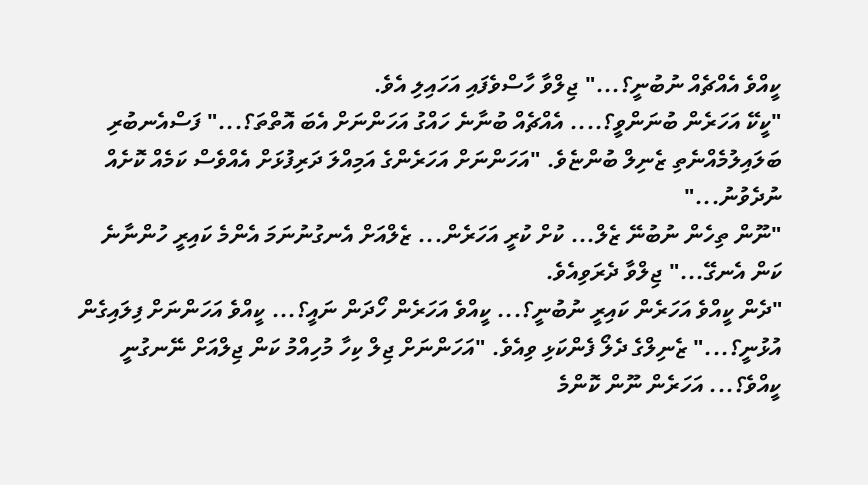ކީއްވެ އެއްޗެއް ނުބުނީ؟..." ޖިލްވާ ހާސްވެފައި އަހައިލި އެވެ.
"ކީކޭ އަހަރެން ބުނަންވީ؟.... އެއްޗެއް ބުނާނެ ހައްގު އަހަންނަށް އެބަ އޮތްތަ؟..." ފަސްއެނބުރި ބަލައިލުމެއްނެތި ޒެނިލް ބުންޏެވެ. "އަހަންނަށް އަހަރެންގެ އަމިއްލަ ދަރިފުޅަށް އެއްވެސް ކަމެއް ކޮށެއް ނުދެވުނު..."
"ނޫން ތިހެން ނުބުނޭ ޒެލް... ކުށް ކުރީ އަހަރެން... ޒެލްއަށް އެނގުނުނަމަ އެންމެ ކައިރީ ހުންނާނެ ކަން އެނގޭ..." ޖިލްވާ ދެރަވިއެވެ.
"ދެން ކީއްވެ އަހަރެން ކައިރީ ނުބުނީ؟... ކީއްވެ އަހަރެން ހޯދަން ނައީ؟... ކީއްވެ އަހަންނަށް ފިލައިގެން އުޅުނީ؟..." ޒެނިލްގެ ދެލޯ ފެންކަޅި ވިއެވެ. "އަހަންނަށް ޖިލް ކިހާ މުހިއްމު ކަން ޖިލްއަށް ނޭނގުނީ ކީއްވެ؟... އަހަރެން ނޫން ކޮންމެ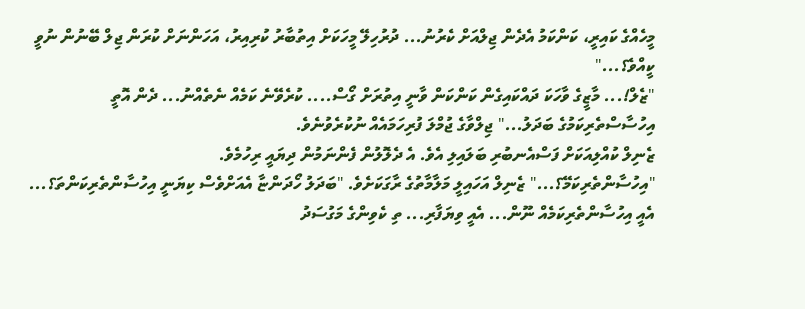މީހެއްގެ ކައިރީ، ކަންކަމު އެދެން ޖިލްއަށް ކެރުނު... ދުރުހިލޭ މީހަކަށް އިތުބާރު ކުރިއިރު، އަހަންނަށް ކުރަން ޖިލް ބޭނުން ނުވީ ކީއްވެ؟..."
"ޒެލް!... މާޒީގެ ވާހަކަ ދައްކައިގެން ކަންކަން ވާނީ އިތުރަށް ގޯސް.... ކުރެވޭނެ ކަމެއް ނެތެއްނު... ދެން އޮތީ އިހުސާސްތެރިކަމުގެ ބަދަލު..." ޖިލްވާގެ ޖުމްލަ ފުރިހަމައެއް ނުކުރެވުނެވެ.
ޒެނިލް ކުއްލިއަކަށް ފަސްއެނބުރި ބަލައިލި އެވެ. އެ ދެލޮލުން ފެންނަމުން ދިޔައީ ރިހުމެވެ.
"އިހުސާންތެރިކަމޭ؟..." ޒެނިލް އަހައިލީ މަލާމާތުގެ ރާގަކަށެވެ. "ބަދަލު ހޯދަންޏާ އެއަށްވެސް ކިޔަނީ އިހުސާންތެރިކަންތަ؟... އެއީ އިހުސާންތެރިކަމެއް ނޫން... އެއީ ވިޔަފާރި... ތި ކެވިންގެ މަގުސަދު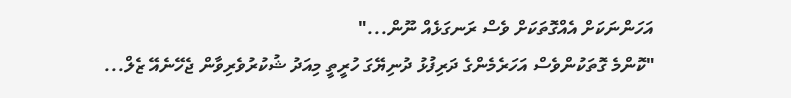އަހަންނަކަށް އެއްގޮތަކަށް ވެސް ރަނގަޅެއް ނޫން..."
"ކޮންމެ ގޮތަކުންވެސް އަހަރެމެންގެ ދަރިފުޅު ދުނިޔޭގަ ހުރީތީ މިއަދު ޝުކުރުވެރިވާން ޖެހޭނެއޭ ޒެލް...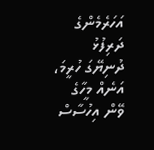އަހަރެމެންގެ ދަރިފުޅު ދުނިޔޭގަ ހުރީމަ، އަނެއް މީހާގެ ވޭން އިހުސާސް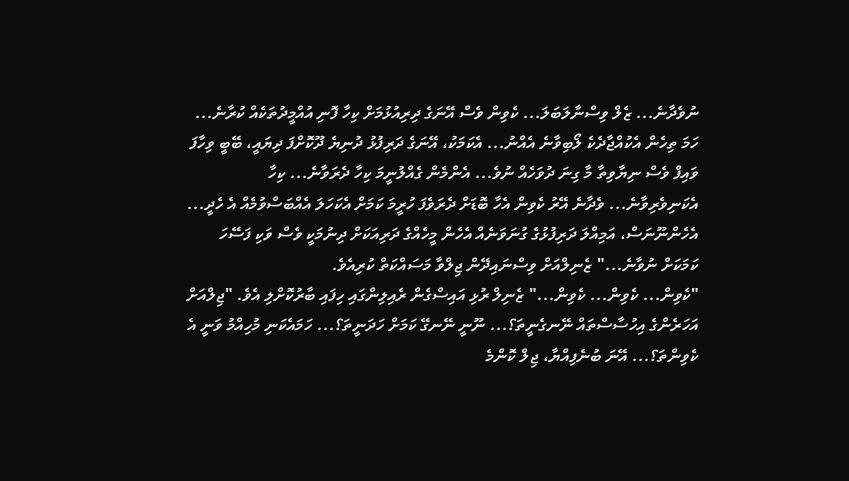ނުވެދާނެ... ޒެލް ވިސްނާލަބަލަ... ކެވިން ވެސް އޭނަގެ ދިރިއުޅުމަށް ކިހާ ފޮނި އުއްމީދުތަކެއް ކުރާނެ... ހަމަ ތިހެން އެކުއްޖާދެކެ ލޯބިވާނެ އެއްނު... އެކަމަކު، އޭނަގެ ދަރިފުޅު ދުނިޔެ ދޫކޮށްފަ ދިޔައީ، ބޭބީ ވިހާފަ ވައިފް ވެސް ނިޔާވިތާ މާ ގިނަ ދުވަހެއް ނުވެ... އެންމެން ގެއްލުނީމަ ކިހާ ދެރަވާނެ... ކިހާ އެކަނިވެރިވާނެ... ވެދާނެ އޭރު ކެވިން އެހާ ބޮޑަށް ދެރަވެފަ ހުރީމަ ކަމަށް އެކަހަލަ އެއްބަސްވުމެއް އެ ހެދީ... އެހެންނޫނަސް، އަމިއްލަ ދަރިފުޅުގެ ގުނަވަނެއް އެހެން މީހެއްގެ ދަރިއަކަށް ދިނުމަކީ ވެސް ވަކި ފަސޭހަ ކަމަކަށް ނުވާނެ..." ޒެނިލްއަށް ވިސްނައިދޭން ޖިލްވާ މަސައްކަތް ކުރިއެވެ.
"ކެވިން... ކެވިން... ކެވިން..." ޒެނިލް ރުޅި އައިސްގެން ރެއިލިންގައި ހިފައި ބާރުކޮށްލި އެވެ. "ޖިލްއަށް އަހަރެންގެ އިހުސާސްތައް ނޭނގެނީތަ؟... ނޫނީ ނޭނގޭ ކަމަށް ހަދަނީތަ؟... ހަމައެކަނި މުހިއްމު ވަނީ އެ ކެވިންތަ؟... އޭނަ ބުނެފިއްޔާ، ޖިލް ކޮންމެ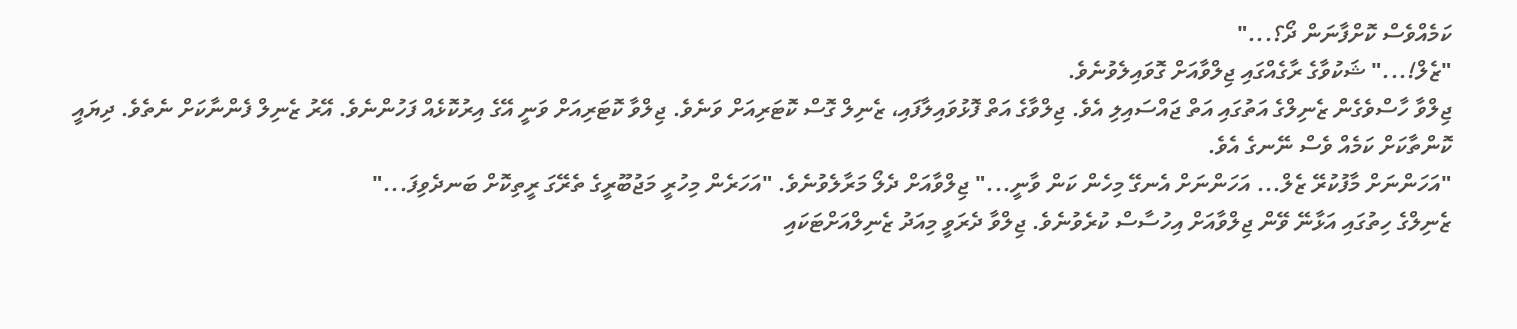ކަމެއްވެސް ކޮށްފާނަން ދޯ؟..."
"ޒެލް!..." ޝަކުވާގެ ރާގެއްގައި ޖިލްވާއަށް ގޮވައިލެވުނެވެ.
ޖިލްވާ ހާސްވެގެން ޒެނިލްގެ އަތުގައި އަތް ޖައްސައިލި އެވެ. ޖިލްވާގެ އަތް ފޮޅުވައިލާފައި، ޒެނިލް ގޮސް ކޮޓަރިއަށް ވަނެވެ. ޖިލްވާ ކޮޓަރިއަށް ވަނީ އޭގެ އިރުކޮޅެއް ފަހުންނެވެ. އޭރު ޒެނިލް ފެންނާކަށް ނެތެވެ. ދިޔައީ ކޮންތާކަށް ކަމެއް ވެސް ނޭނގެ އެވެ.
"އަހަންނަށް މާފުކުރޭ ޒެލް... އަހަންނަށް އެނގޭ މިހެން ކަން ވާނީ..." ޖިލްވާއަށް ދެލޯ މަރާލެވުނެވެ. "އަހަރެން މިހުރީ މަޖުބޫރީގެ ތެރޭގަ ރީތިކޮށް ބަނދެވިފަ..."
ޒެނިލްގެ ހިތުގައި އަޅާނޭ ވޭން ޖިލްވާއަށް އިހުސާސް ކުރެވުނެވެ. ޖިލްވާ ދެރަވީ މިއަދު ޒެނިލްއަށްޓަކައި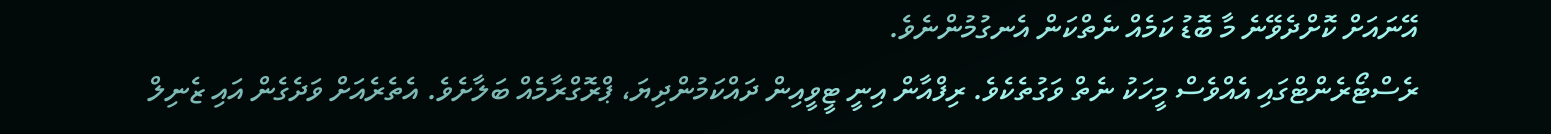އޭނައަށް ކޮށްދެވޭނެ މާ ބޮޑު ކަމެއް ނެތްކަން އެނގުމުންނެވެ.
ރެސްޓޯރެންޓްގައި އެއްވެސް މީހަކު ނެތް ވަގުތެކެވެ. ރިފްއާން އިނީ ޓީވީއިން ދައްކަމުންދިޔަ، ޕްރޮގްރާމެއް ބަލާށެވެ. އެތެރެއަށް ވަދެގެން އައި ޒެނިލް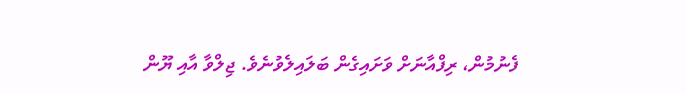ފެނުމުން، ރިފްއާނަށް ވަށައިގެން ބަލައިލެވުނެވެ. ޖިލްވާ އާއި ޔޫން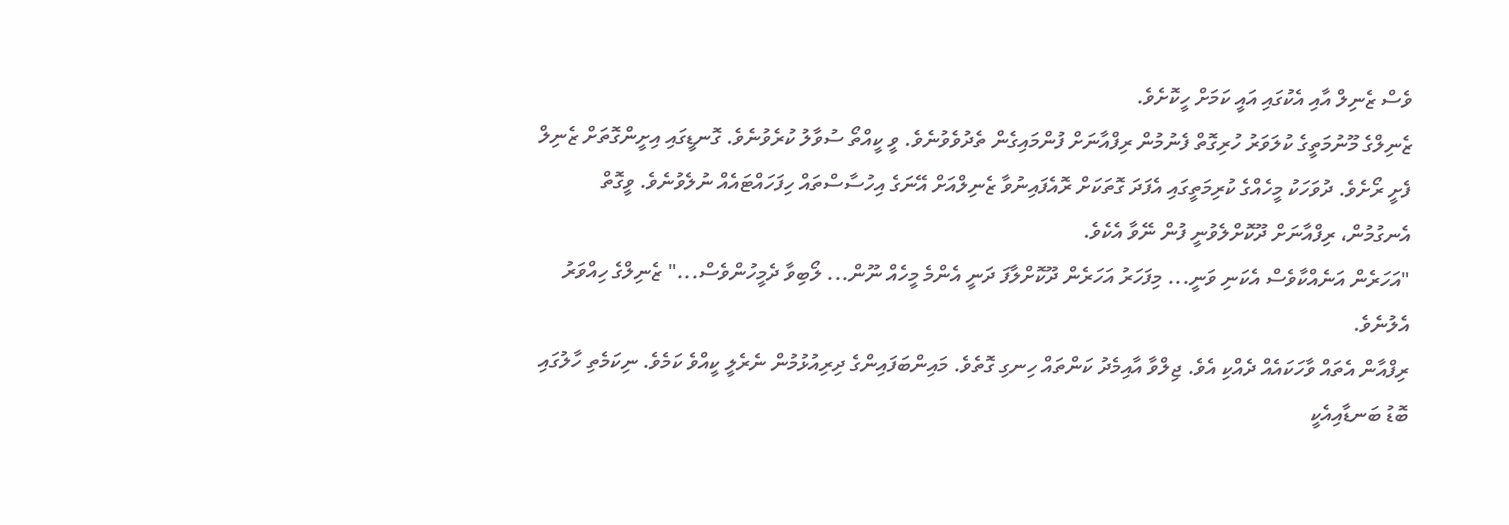ވެސް ޒެނިލް އާއި އެކުގައި އައީ ކަމަށް ހީކޮށެވެ.
ޒެނިލްގެ މޫނުމަތީގެ ކުލަވަރު ހުރިގޮތް ފެނުމުން ރިފްއާނަށް ފުންމައިގެން ތެދުވެވުނެވެ. ވީ ކީއްތޯ ސުވާލު ކުރެވުނެވެ. ގޮނޑީގައި އިށީންގޮތަށް ޒެނިލް ފެށީ ރޯށެވެ. ދުވަހަކު މީހެއްގެ ކުރިމަތީގައި އެފަދަ ގޮތަކަށް ރޮއެފައިނުވާ ޒެނިލްއަށް އޭނަގެ އިހުސާސްތައް ހިފަހައްޓައެއް ނުލެވުނެވެ. ވީގޮތް އެނގުމުން، ރިފްއާނަށް ދޫކޮށްލެވުނީ ފުން ނޭވާ އެކެވެ.
"އަހަރެން އަނެއްކާވެސް އެކަނި ވަނީ... މިފަހަރު އަހަރެން ދޫކޮށްލާފަ ދަނީ އެންމެ މީހެއް ނޫން... ލޯބިވާ ދެމީހުންވެސް..." ޒެނިލްގެ ހިއްވަރު އެލުނެވެ.
ރިފްއާން އެތައް ވާހަކައެއް ދެއްކި އެވެ. ޖިލްވާ އާއިމެދު ކަންތައް ހިނގި ގޮތެވެ. މައިންބަފައިންގެ ދިރިއުޅުމުން ނެރެލީ ކީއްވެ ކަމެވެ. ނިކަމެތި ހާލުގައި ބޮޑު ބަނޑާއިއެކީ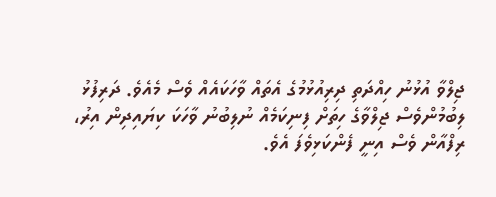ޖިލްވާ އުޅުނު ހިއްދަތި ދިރިއުޅުމުގެ އެތައް ވާހަކައެއް ވެސް މެއެވެ. ދަރިފުޅު ލިބުމުންވެސް ޖިލްވާގެ ހިތަށް ފިނިކަމެއް ނުލިބުނު ވާހަކަ ކިޔައިދިން އިރު، ރިފްއާން ވެސް އިނީ ފެންކަޅިވެފަ އެވެ.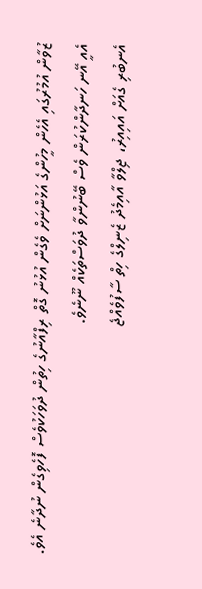ޒުވާން އުމުރުގައި އެހެން މީހުންގެ އަޅުންނަށް ވެގެން އުޅުނު ގޮތް ރިފްއާނުގެ ހިތުން ދުވަހަކުވެސް ފޮހެވިގެން ނުދާނެ އެވެ. އެއީ އޭނ ހަނދާންކުރަން ވެސް ބޭނުންވާ ދުވަސްތަކެއް ނޫނެވެ.
އެނބުރި ގެއަށް އައިއިރު، ޖިލްވާ އާއިމެދު ޒެނިލްގެ ހިތް ސާފުވެއްޖެ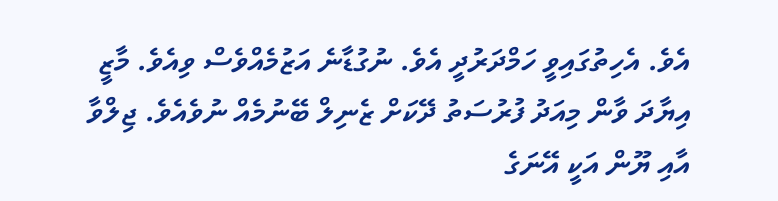އެވެ. އެހިތުގައިވީ ހަމްދަރުދީ އެވެ. ނުގުޑާނެ އަޒުމެއްވެސް ވިއެވެ. މާޒީ އިޔާދަ ވާން މިއަދު ފުރުސަތު ދޭކަށް ޒެނިލް ބޭނުމެއް ނުވެއެވެ. ޖިލްވާ އާއި ޔޫން އަކީ އޭނަގެ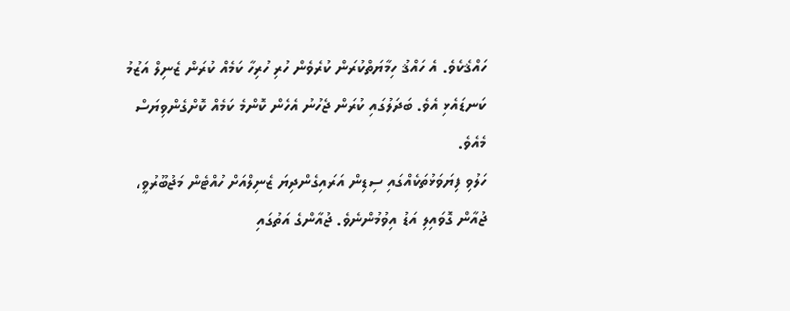ހައްޤެކެވެ. އެ ހައްޤު ހިމާޔަތްކުރަން ކުރެވެން ހުރި ހުރިހާ ކަމެއް ކުރަން ޒެނިލް އަޒުމު ކަނޑައެޅި އެވެ. ބަދަލުގައި ކުރަން ޖެހުނު އެހެން ކޮންމެ ކަމެއް ކޮށްގެންވިޔަސް މެއެވެ.
ހަލުވި ފިޔަވަޅުތަކެއްގައި ސިޑިން އަރައިގެންދިޔަ ޒެނިލްއަށް ހުއްޓެން މަޖުބޫރުވީ، ޖުއާން ގޮވައިލި އަޑު އިވުމުންނެވެ. ޖުއާންގެ އަތުގައި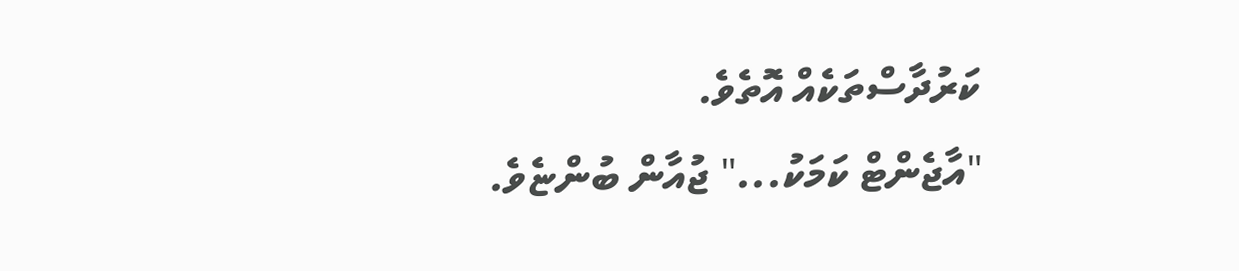ކަރުދާސްތަކެއް އޮތެވެ.
"އާޖެންޓް ކަމަކު..." ޖުއާން ބުންޏެވެ.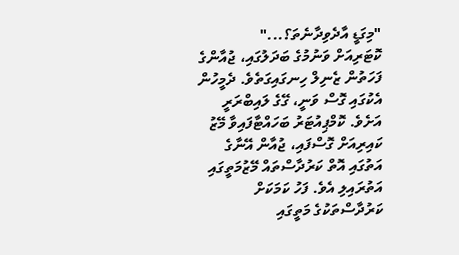"މިގަޑީ އާދެވިދާނެތަ؟..."
ކޮޓަރިއަށް ވަނުމުގެ ބަދަލުގައި، ޖުއާންގެ ފަހަތުން ޒެނިލް ހިނގައިގަތެވެ. ދެމީހުން އެކުގައި ގޮސް ވަނީ، ގޭގެ ލައިބްރަރީ އަށެވެ. ކޮމްޕިއުޓަރު ބަހައްޓާފައިވާ މޭޒު ކައިރިއަށް ގޮސްފައި، ޖުއާން އޭނާގެ އަތުގައި އޮތް ކަރުދާސްތައް މޭޒުމަތީގައި އަތުރައިލި އެވެ. ފަހު ކަމަކަށް ކަރުދާސްތަކުގެ މަތީގައި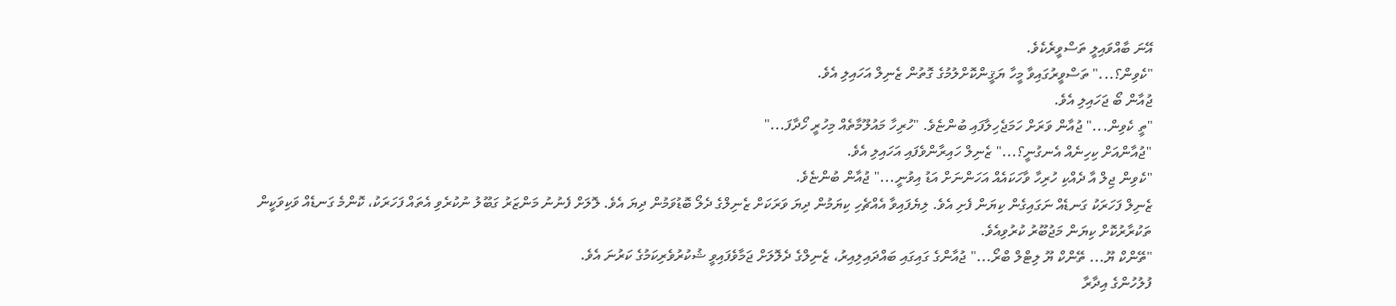އޭނަ ބާއްވައިލީ ތަސްވީރެކެވެ.
"ކެވިން؟..." ތަސްވީރުގައިވާ މީހާ ޔަޤީންކޮށްލުމުގެ ގޮތުން ޒެނިލް އަހައިލި އެވެ.
ޖުއާން ބޯ ޖަހައިލި އެވެ.
"ތީ ކެވިން..." ޖުއާން ވަރަށް ހަމަޖެހިލާފައި ބުންޏެވެ. "ހުރިހާ މައުލޫމާތެއް މިހުރީ ހޯދާފަ..."
"ޖުއާންއަށް ކިހިނެއް އެނގުނީ؟..." ޒެނިލް ހައިރާންވެފައި އަހައިލި އެވެ.
"ކެވިން ޖިލް އާ ދެއްކި ހުރިހާ ވާހަކައެއް އަހަންނަށް އަޑު އިވުނީ..." ޖުއާން ބުންޏެވެ.
ޒެނިލް ފަހަރަކު ގަނޑެއް ނަގައިގެން ކިޔަން ފެށި އެވެ. ލިޔެފައިވާ އެއްޗެހި ކިޔަމުން ދިޔަ ވަރަކަށް ޒެނިލްގެ ދެލޯ ބޮޑުވަމުން ދިޔަ އެވެ. ލޮލަށް ފެނުނު މަންޒަރު ގަބޫލު ނުކުރެވި އެތައް ފަހަރަކު، ކޮންމެ ގަނޑެއް ވަކިވަކީން ތަކުރާރުކޮށް ކިޔަން މަޖުބޫރު ކުރުވިއެވެ.
"ތޭންކް ޔޫ... ތޭންކް ޔޫ ލިޓްލް ބްރޯ..." ޖުއާންގެ ގައިގައި ބައްދައިލިއިރު، ޒެނިލްގެ ދެލޮލަށް ޖަމާވެފައިވީ ޝުކުރުވެރިކަމުގެ ކަރުނަ އެވެ.
ފުލުހުންގެ އިދާރާ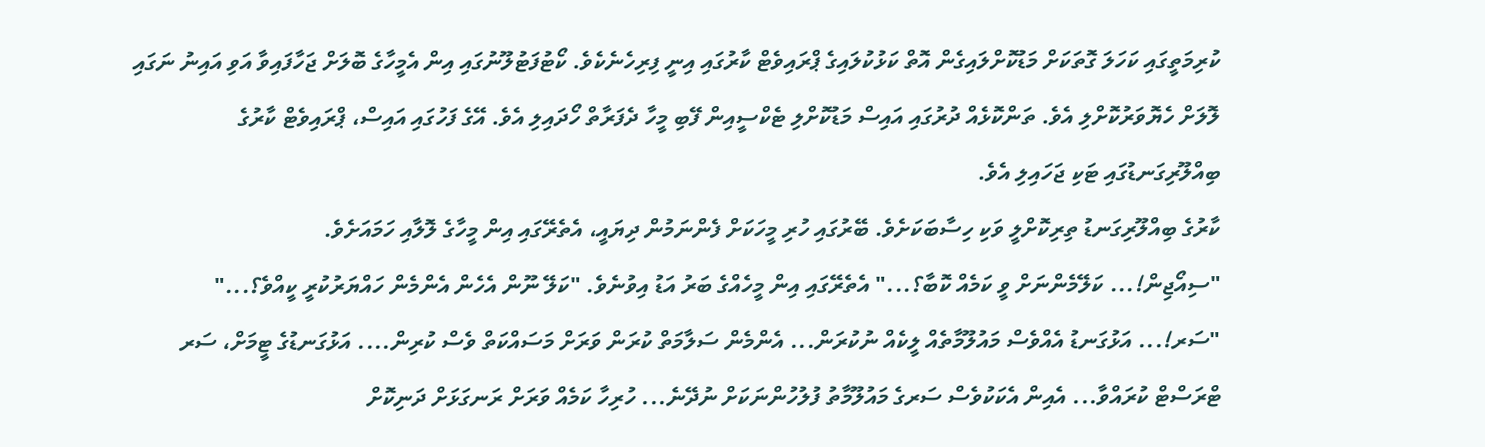ކުރިމަތީގައި ކަހަލަ ގޮތަކަށް މަޑުކޮށްލައިގެން އޮތް ކަޅުކުލައިގެ ޕްރައިވެޓް ކާރުގައި އިނީ ފިރިހެނެކެވެ. ކޯޓުފަޓުލޫނުގައި އިން އެމީހާގެ ބޮލަށް ޖަހާފައިވާ އަވި އައިނު ނަގައި ލޮލަށް ހެޔޮވަރުކޮށްލި އެވެ. ތަންކޮޅެއް ދުރުގައި އައިސް މަޑުކޮށްލި ޓެކްސީއިން ފޭބި މީހާ ދެފަރާތް ހޯދައިލި އެވެ. އޭގެ ފަހުގައި އައިސް، ޕްރައިވެޓް ކާރުގެ ބިއްލޫރިގަނޑުގައި ޓަކި ޖަހައިލި އެވެ.
ކާރުގެ ބިއްލޫރިގަނޑު ތިރިކޮށްލީ ވަކި ހިސާބަކަށެވެ. ބޭރުގައި ހުރި މީހަކަށް ފެންނަމުން ދިޔައީ، އެތެރޭގައި އިން މީހާގެ ލޮލާއި ހަމައަށެވެ.
"ސިއޯޖިން!... ކަލޭމެންނަށް ވީ ކަމެއް ކޮބާ؟..." އެތެރޭގައި އިން މީހެއްގެ ބަރު އަޑު އިވުނެވެ. "ކަލޭ ނޫން އެހެން އެންމެން ހައްޔަރުކުރީ ކީއްވެ؟..."
"ސަރ!... އަޅުގަނޑު އެއްވެސް މައުލޫމާތެއް ލީކެއް ނުކުރަން... އެންމެން ސަލާމަތް ކުރަން ވަރަށް މަސައްކަތް ވެސް ކުރިން.... އަޅުގަނޑުގެ ޓީމަށް، ސަރ ޓްރަސްޓް ކުރައްވާ... އެއިން އެކަކުވެސް ސަރގެ މައުލޫމާތު ފުލުހުންނަކަށް ނުދޭނެ... ހުރިހާ ކަމެއް ވަރަށް ރަނގަޅަށް ދަނިކޮށް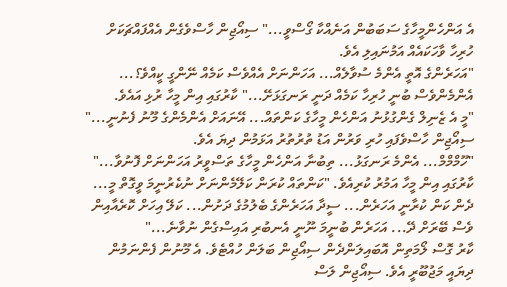އެ އަންހެންމީހާގެ ސަބަބުން އަނެއްކާ ގޯސްވީ..." ސިއޯޖިން ހާސްވެގެން އެއްފައްޗަކަށް ހުރިހާ ވާހަކައެއް އަމުނައިލި އެވެ.
"އަހަރެންގެ އޮތީ އެންމެ ސުވާލެއް... އަހަންނަށް އެއްވެސް ކަމެއް ނޭންގީ ކީއްވެ؟... އެންމެންވެސް ބުނީ ހުރިހާ ކަމެއް ދަނީ ރަނގަޅަށޭ..." ކާރުގައި އިން މީހާ ރުޅި އައެވެ.
"މީ އެ ޒެނިލް ގެންގުޅުނު އަންހެން މީހާގެ ކަންތައް... އޭނައަށް އެންމެންގެ މޫނު ފެނުނީ..." ސިއޯޖިން ހާސްވެފައި ހުރި ވަރުން އަޑު ތުރުތުރު އަޅަމުން ދިޔަ އެވެ.
"ހޫމްމްމް... އެންމެ ރަނގަޅު... ތިބުނާ އަންހެން މީހާގެ ތަސްވީރު އަހަންނަށް ފޮނުވާ..." ކާރުގައި އިން މީހާ އަމުރު ކުރިއެވެ. "ކަންތައް ކުރަން ކަލޭމެންނަށް ނުކެރުނީމަ ވީގޮތް މީ... ދެން ކަން ކުރާނީ އަހަރެން... ސީދާ އަހަރެންގެ ބެލުމުގެ ދަށުން... ކަލޭ އިހަށް ކޮރެއާއިން ވެސް ބޭރަށް ދޭ... އަހަރެން ބުނީމަ ނޫނީ އެނބުރި އައިސްގެން ނުވާނެ..."
ކާރު ގޮސް ލޯމަތިން އޮބައިލަންދެން ސިއޯޖިން ބަލަން ހުއްޓެވެ. އެ މޫނުން ފެންނަމުން ދިޔައީ މަޖުބޫރީ އެވެ. ސިއޯޖިން ލަސް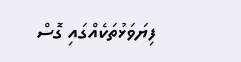ފިޔަވަޅުތަކެއްގައި ގޮސް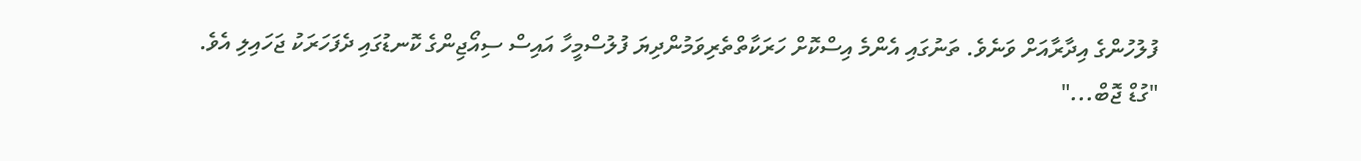ފުލުހުންގެ އިދާރާއަށް ވަނެވެ. ތަނުގައި އެންމެ އިސްކޮށް ހަރަކާތްތެރިވަމުންދިޔަ ފުލުސްމީހާ އައިސް ސިއޯޖިންގެ ކޮނޑުގައި ދެފަހަރަކު ޖަހައިލި އެވެ.
"ގުޑް ޖޮބް..."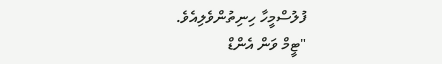ފުލުސްމީހާ ހިނިތުންވެލިއެވެ.
"ޓީމް ވަން އެންޑް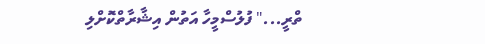ތްރީ..." ފުލުސްމީހާ އަތުން އިޝާރާތްކޮށްލި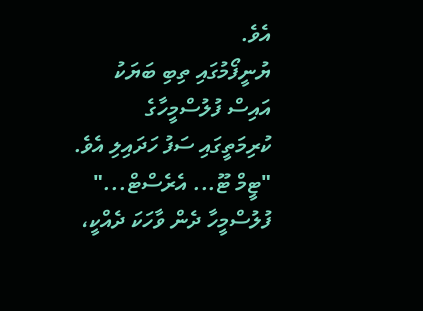އެވެ.
ޔުނީފޯމުގައި ތިބި ބަޔަކު އައިސް ފުލުސްމީހާގެ ކުރިމަތީގައި ސަފު ހަދައިލި އެވެ.
"ޓީމް ޓޫ... އެރެސްޓް..." ފުލުސްމީހާ ދެން ވާހަކަ ދެއްކީ،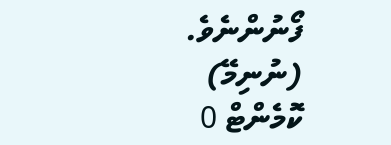ފޯނުންނެވެ.
(ނުނިމޭ)
ކޮމެންޓް 0